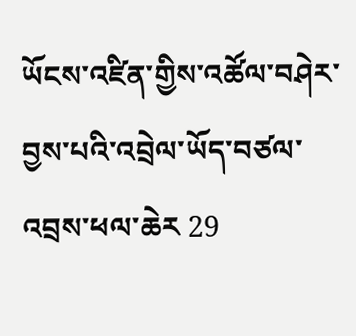ཡོངས་འཛིན་གྱིས་འཚོལ་བཤེར་བྱས་པའི་འབྲེལ་ཡོད་བཙལ་འབྲས་ཕལ་ཆེར 29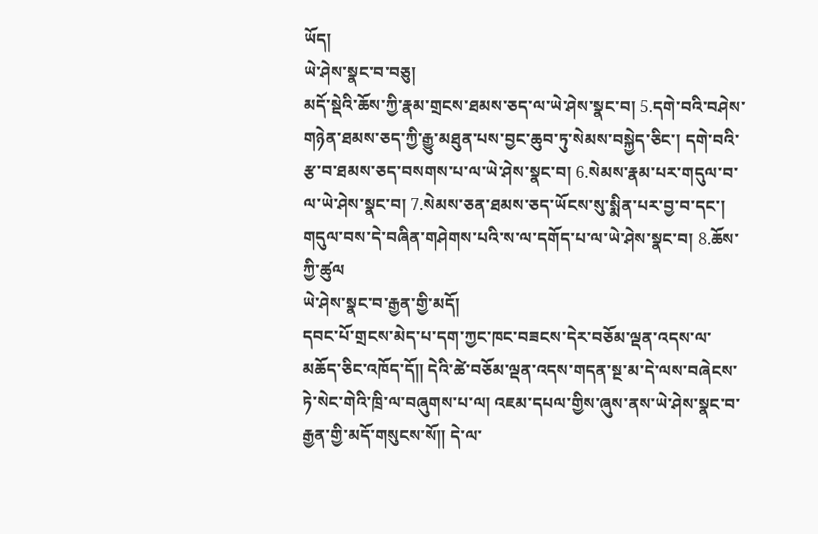ཡོད།
ཡེ་ཤེས་སྣང་བ་བཅུ།
མདོ་སྡེའི་ཆོས་ཀྱི་རྣམ་གྲངས་ཐམས་ཅད་ལ་ཡེ་ཤེས་སྣང་བ། 5.དགེ་བའི་བཤེས་གཉེན་ཐམས་ཅད་ཀྱི་རྒྱུ་མཐུན་པས་བྱང་ཆུབ་ཏུ་སེམས་བསྐྱེད་ཅིང་། དགེ་བའི་རྩ་བ་ཐམས་ཅད་བསགས་པ་ལ་ཡེ་ཤེས་སྣང་བ། 6.སེམས་རྣམ་པར་གདུལ་བ་ལ་ཡེ་ཤེས་སྣང་བ། 7.སེམས་ཅན་ཐམས་ཅད་ཡོངས་སུ་སྨིན་པར་བྱ་བ་དང་། གདུལ་བས་དེ་བཞིན་གཤེགས་པའི་ས་ལ་དགོད་པ་ལ་ཡེ་ཤེས་སྣང་བ། 8.ཆོས་ཀྱི་ཚུལ
ཡེ་ཤེས་སྣང་བ་རྒྱན་གྱི་མདོ།
དབང་པོ་གྲངས་མེད་པ་དག་ཀྱང་ཁང་བཟངས་དེར་བཅོམ་ལྡན་འདས་ལ་མཆོད་ཅིང་འཁོད་དོ༎ དེའི་ཚེ་བཅོམ་ལྡན་འདས་གདན་སྔ་མ་དེ་ལས་བཞེངས་ཏེ་སེང་གེའི་ཁྲི་ལ་བཞུགས་པ་ལ། འཇམ་དཔལ་གྱིས་ཞུས་ནས་ཡེ་ཤེས་སྣང་བ་རྒྱན་གྱི་མདོ་གསུངས་སོ༎ དེ་ལ་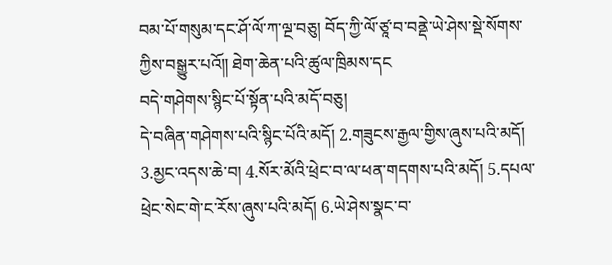བམ་པོ་གསུམ་དང་ཤོ་ལོ་ཀ་ལྔ་བཅུ། བོད་ཀྱི་ལོ་ཙཱ་བ་བནྡེ་ཡེ་ཤེས་སྡེ་སོགས་ཀྱིས་བསྒྱུར་པའོ༎ ཐེག་ཆེན་པའི་ཚུལ་ཁྲིམས་དང
བདེ་གཤེགས་སྙིང་པོ་སྟོན་པའི་མདོ་བཅུ།
དེ་བཞིན་གཤེགས་པའི་སྙིང་པོའི་མདོ། 2.གཟུངས་རྒྱལ་གྱིས་ཞུས་པའི་མདོ། 3.མྱང་འདས་ཆེ་བ། 4.སོར་མོའི་ཕྲེང་བ་ལ་ཕན་གདགས་པའི་མདོ། 5.དཔལ་ཕྲེང་སེང་གེ་ང་རོས་ཞུས་པའི་མདོ། 6.ཡེ་ཤེས་སྣང་བ་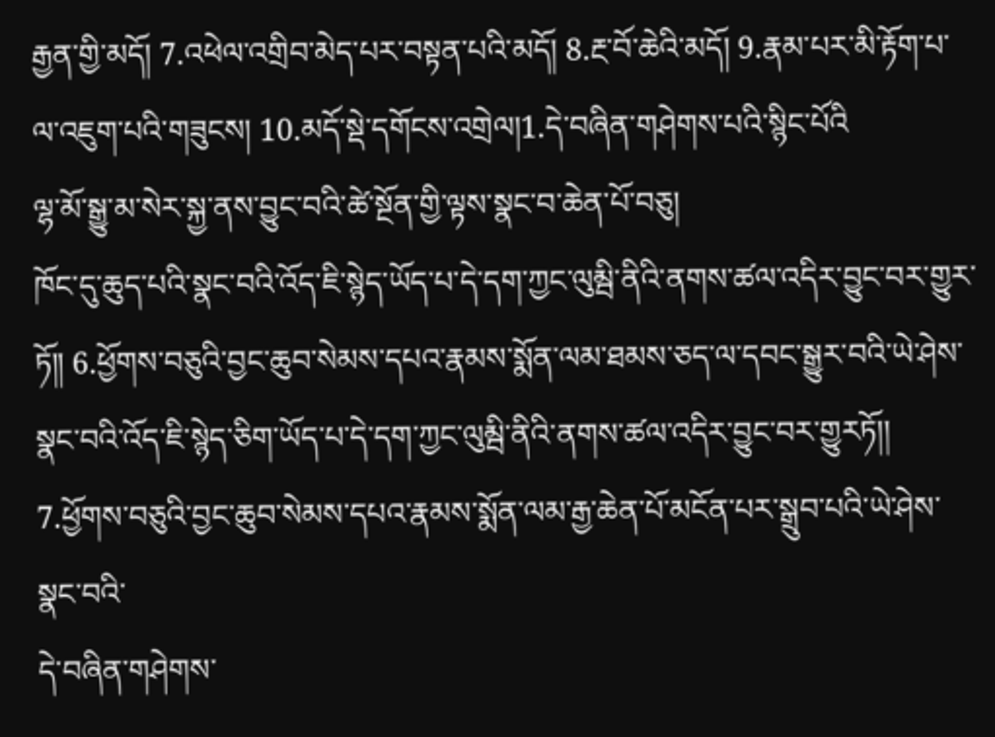རྒྱན་གྱི་མདོ། 7.འཕེལ་འགྲིབ་མེད་པར་བསྟན་པའི་མདོ། 8.རྔ་བོ་ཆེའི་མདོ། 9.རྣམ་པར་མི་རྟོག་པ་ལ་འཇུག་པའི་གཟུངས། 10.མདོ་སྡེ་དགོངས་འགྲེལ།1.དེ་བཞིན་གཤེགས་པའི་སྙིང་པོའི
ལྷ་མོ་སྒྱུ་མ་སེར་སྐྱ་ནས་བྱུང་བའི་ཚེ་སྔོན་གྱི་ལྟས་སྣང་བ་ཆེན་པོ་བཅུ།
ཁོང་དུ་ཆུད་པའི་སྣང་བའི་འོད་ཇི་སྙེད་ཡོད་པ་དེ་དག་ཀྱང་ལུམྦི་ནིའི་ནགས་ཚལ་འདིར་བྱུང་བར་གྱུར་ཏོ༎ 6.ཕྱོགས་བཅུའི་བྱང་ཆུབ་སེམས་དཔའ་རྣམས་སྨོན་ལམ་ཐམས་ཅད་ལ་དབང་སྒྱུར་བའི་ཡེ་ཤེས་སྣང་བའི་འོད་ཇི་སྙེད་ཅིག་ཡོད་པ་དེ་དག་ཀྱང་ལུམྦི་ནིའི་ནགས་ཚལ་འདིར་བྱུང་བར་གྱུརཏོ།། 7.ཕྱོགས་བཅུའི་བྱང་ཆུབ་སེམས་དཔའ་རྣམས་སྨོན་ལམ་རྒྱ་ཆེན་པོ་མངོན་པར་སྒྲུབ་པའི་ཡེ་ཤེས་སྣང་བའི་
དེ་བཞིན་གཤེགས་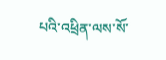པའི་འཕྲིན་ལས་སོ་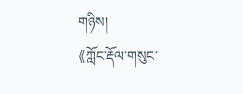གཉིས།
《ཀློང་རྡོལ་གསུང་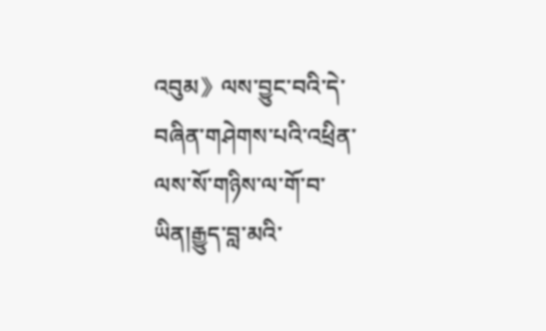འབུམ》ལས་བྱུང་བའི་དེ་བཞིན་གཤེགས་པའི་འཕྲིན་ལས་སོ་གཉིས་ལ་གོ་བ་ཡིན།རྒྱུད་བླ་མའི་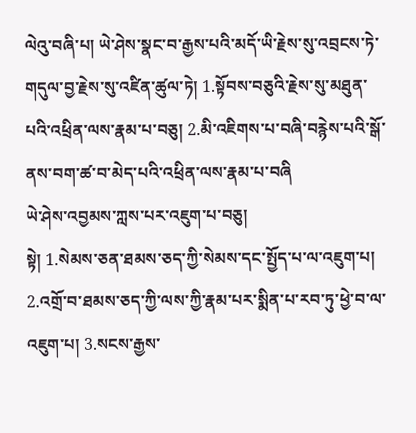ལེའུ་བཞི་པ། ཡེ་ཤེས་སྣང་བ་རྒྱས་པའི་མདོ་ཡི་རྗེས་སུ་འབྲངས་ཏེ་གདུལ་བྱ་རྗེས་སུ་འཛིན་ཚུལ་ཏེ། 1.སྟོབས་བཅུའི་རྗེས་སུ་མཐུན་པའི་འཕྲིན་ལས་རྣམ་པ་བཅུ། 2.མི་འཇིགས་པ་བཞི་བརྙེས་པའི་སྒོ་ནས་བག་ཚ་བ་མེད་པའི་འཕྲིན་ལས་རྣམ་པ་བཞི
ཡེ་ཤེས་འབྱམས་ཀླས་པར་འཇུག་པ་བཅུ།
སྟེ། 1.སེམས་ཅན་ཐམས་ཅད་ཀྱི་སེམས་དང་སྤྱོད་པ་ལ་འཇུག་པ། 2.འགྲོ་བ་ཐམས་ཅད་ཀྱི་ལས་ཀྱི་རྣམ་པར་སྨིན་པ་རབ་ཏུ་ཕྱེ་བ་ལ་འཇུག་པ། 3.སངས་རྒྱས་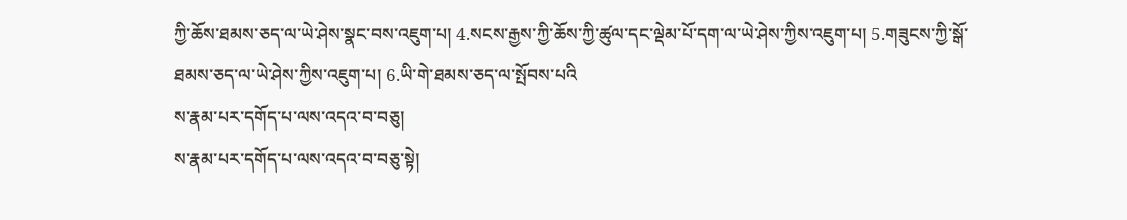ཀྱི་ཆོས་ཐམས་ཅད་ལ་ཡེ་ཤེས་སྣང་བས་འཇུག་པ། 4.སངས་རྒྱས་ཀྱི་ཆོས་ཀྱི་ཚུལ་དང་ལྡེམ་པོ་དག་ལ་ཡེ་ཤེས་ཀྱིས་འཇུག་པ། 5.གཟུངས་ཀྱི་སྒོ་ཐམས་ཅད་ལ་ཡེ་ཤེས་ཀྱིས་འཇུག་པ། 6.ཡི་གེ་ཐམས་ཅད་ལ་སྤོབས་པའི
ས་རྣམ་པར་དགོད་པ་ལས་འདའ་བ་བཅུ།
ས་རྣམ་པར་དགོད་པ་ལས་འདའ་བ་བཅུ་སྟེ།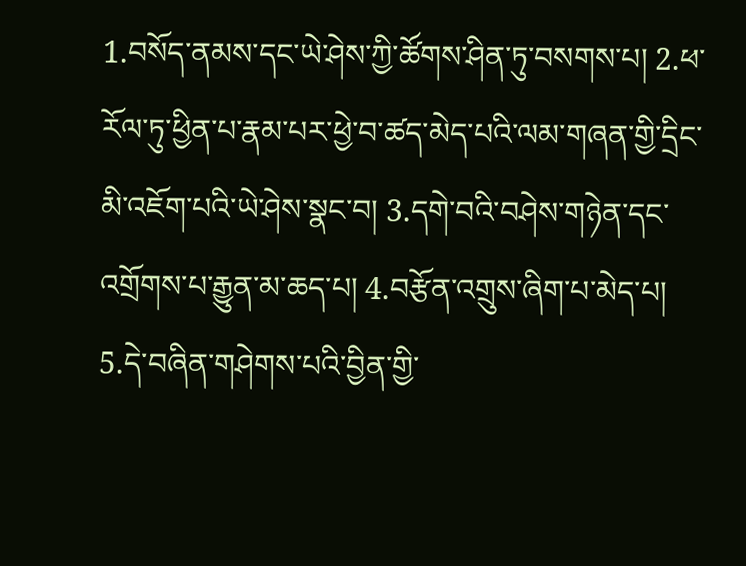1.བསོད་ནམས་དང་ཡེ་ཤེས་ཀྱི་ཚོགས་ཤིན་ཏུ་བསགས་པ། 2.ཕ་རོལ་ཏུ་ཕྱིན་པ་རྣམ་པར་ཕྱེ་བ་ཚད་མེད་པའི་ལམ་གཞན་གྱི་དྲིང་མི་འཇོག་པའི་ཡེ་ཤེས་སྣང་བ། 3.དགེ་བའི་བཤེས་གཉེན་དང་འགྲོགས་པ་རྒྱུན་མ་ཆད་པ། 4.བརྩོན་འགྲུས་ཞིག་པ་མེད་པ། 5.དེ་བཞིན་གཤེགས་པའི་བྱིན་གྱི་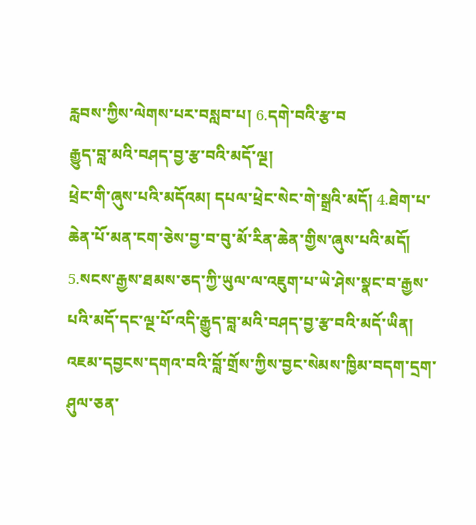རླབས་ཀྱིས་ལེགས་པར་བསླབ་པ། 6.དགེ་བའི་རྩ་བ
རྒྱུད་བླ་མའི་བཤད་བྱ་རྩ་བའི་མདོ་ལྔ།
ཕྲེང་གི་ཞུས་པའི་མདོའམ། དཔལ་ཕྲེང་སེང་གེ་སྒྲའི་མདོ། 4.ཐེག་པ་ཆེན་པོ་མན་ངག་ཅེས་བྱ་བ་བུ་མོ་རིན་ཆེན་གྱིས་ཞུས་པའི་མདོ། 5.སངས་རྒྱས་ཐམས་ཅད་ཀྱི་ཡུལ་ལ་འཇུག་པ་ཡེ་ཤེས་སྣང་བ་རྒྱས་པའི་མདོ་དང་ལྔ་པོ་འདི་རྒྱུད་བླ་མའི་བཤད་བྱ་རྩ་བའི་མདོ་ཡིན། འཇམ་དབྱངས་དགའ་བའི་བློ་གྲོས་ཀྱིས་བྱང་སེམས་ཁྱིམ་བདག་དྲག་ཤུལ་ཅན་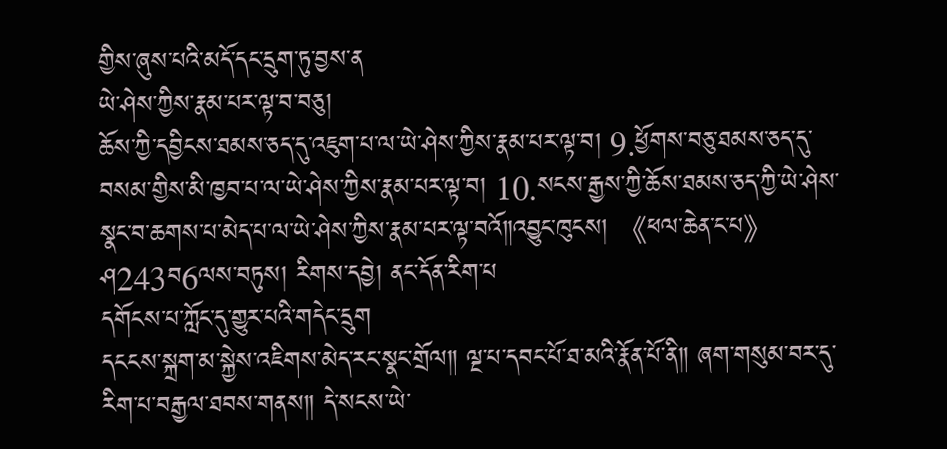གྱིས་ཞུས་པའི་མདོ་དང་དྲུག་ཏུ་བྱས་ན
ཡེ་ཤེས་ཀྱིས་རྣམ་པར་ལྟ་བ་བཅུ།
ཆོས་ཀྱི་དབྱིངས་ཐམས་ཅད་དུ་འཇུག་པ་ལ་ཡེ་ཤེས་ཀྱིས་རྣམ་པར་ལྟ་བ། 9.ཕྱོགས་བཅུ་ཐམས་ཅད་དུ་བསམ་གྱིས་མི་ཁྱབ་པ་ལ་ཡེ་ཤེས་ཀྱིས་རྣམ་པར་ལྟ་བ། 10.སངས་རྒྱས་ཀྱི་ཆོས་ཐམས་ཅད་ཀྱི་ཡེ་ཤེས་སྣང་བ་ཆགས་པ་མེད་པ་ལ་ཡེ་ཤེས་ཀྱིས་རྣམ་པར་ལྟ་བའོ༎འབྱུང་ཁུངས། 《ཕལ་ཆེན་ང་པ》ཤ243བ6ལས་བཏུས། རིགས་དབྱེ། ནང་དོན་རིག་པ
དགོངས་པ་ཀློང་དུ་གྱུར་པའི་གདེང་དྲུག
དངངས་སྐྲག་མ་སྐྱེས་འཇིགས་མེད་རང་སྣང་གྲོལ༎ ལྔ་པ་དབང་པོ་ཐ་མའི་རྣོན་པོ་ནི༎ ཞག་གསུམ་བར་དུ་རིག་པ་བརྒྱལ་ཐབས་གནས༎ དེ་སངས་ཡེ་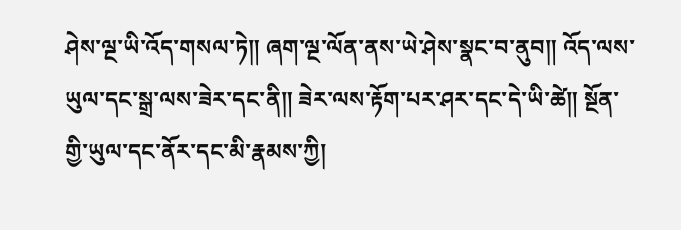ཤེས་ལྔ་ཡི་འོད་གསལ་ཏེ༎ ཞག་ལྔ་ལོན་ནས་ཡེ་ཤེས་སྣང་བ་ནུབ༎ འོད་ལས་ཡུལ་དང་སྒྲ་ལས་ཟེར་དང་ནི༎ ཟེར་ལས་རྟོག་པར་ཤར་དང་དེ་ཡི་ཚེ༎ སྔོན་གྱི་ཡུལ་དང་ནོར་དང་མི་རྣམས་ཀྱི།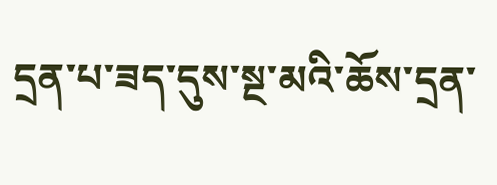དྲན་པ་ཟད་དུས་སྔ་མའི་ཆོས་དྲན་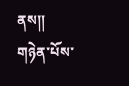ནས༎ གཉེན་པོས་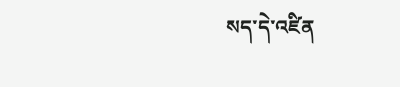སད་དེ་འཛིན